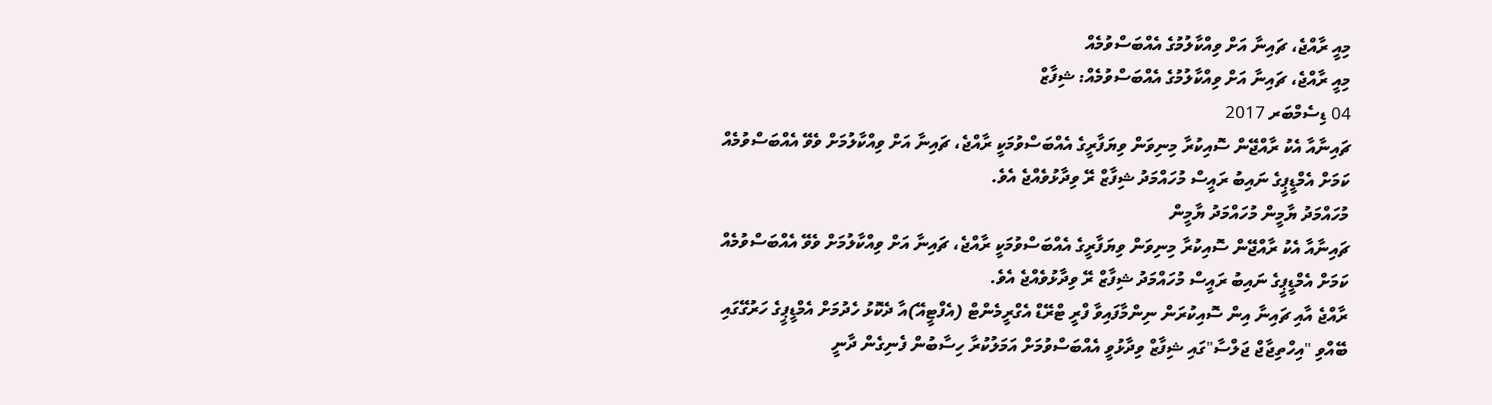މިއީ ރާއްޖެ، ޗައިނާ އަށް ވިއްކާލުމުގެ އެއްބަސްވުމެއް
މިއީ ރާއްޖެ، ޗައިނާ އަށް ވިއްކާލުމުގެ އެއްބަސްވުމެއް: ޝިފާޒް
04 ޑިސެމްބަރ 2017
ޗައިނާއާ އެކު ރާއްޖޭން ސޮއިކުރާ މިނިވަން ވިޔަފާރީގެ އެއްބަސްވުމަކީ ރާއްޖެ، ޗައިނާ އަށް ވިއްކާލުމަށް ވެވޭ އެއްބަސްވުމެއް ކަމަށް އެމްޑީޕީގެ ނައިބު ރައީސް މުހައްމަދު ޝިފާޒް ރޭ ވިދާޅުވެއްޖެ އެވެ.
މުހައްމަދު ޔާމީން މުހައްމަދު ޔާމީން
ޗައިނާއާ އެކު ރާއްޖޭން ސޮއިކުރާ މިނިވަން ވިޔަފާރީގެ އެއްބަސްވުމަކީ ރާއްޖެ، ޗައިނާ އަށް ވިއްކާލުމަށް ވެވޭ އެއްބަސްވުމެއް ކަމަށް އެމްޑީޕީގެ ނައިބު ރައީސް މުހައްމަދު ޝިފާޒް ރޭ ވިދާޅުވެއްޖެ އެވެ.
ރާއްޖެ އާއި ޗައިނާ އިން ސޮއިކުރަން ނިންމާފައިވާ ފްރީ ޓްރޭޑް އެގްރީމެންޓް (އެފްޓީއޭ)އާ ދެކޮޅު ހެދުމަށް އެމްޑީޕީގެ ހަރުގޭގައި ބޭއްވި "އިހްތިޖާޖް ޖަލްސާ"ގައި ޝިފާޒް ވިދާޅުވީ އެއްބަސްވުމަށް އަމަލުކުރާ ހިސާބުން ފެނިގެން ދާނީ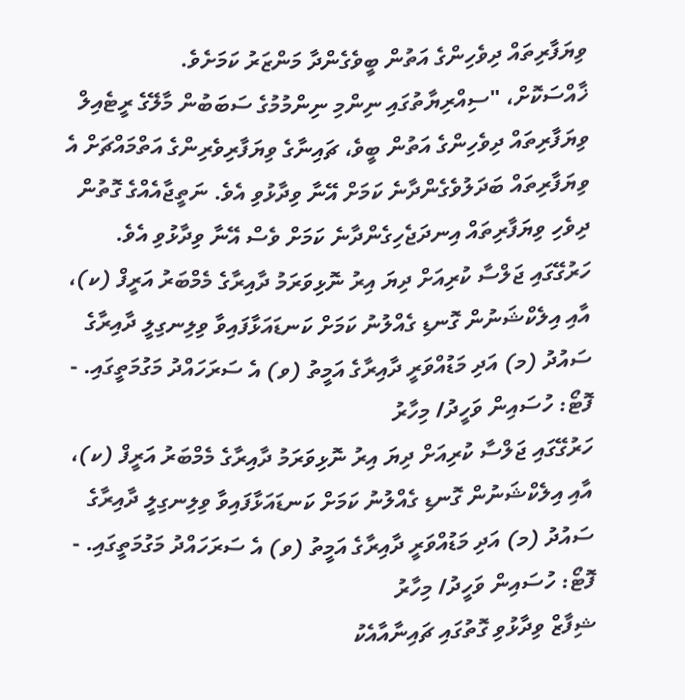ވިޔަފާރިތައް ދިވެހިންގެ އަތުން ބީވެގެންދާ މަންޒަރު ކަމަށެވެ.
ޚާއްސަކޮށް، "ސިއްރިޔާތުގައި ނިންމި ނިންމުމުގެ ސަބަބުން މާލޭގެ ރީޓެއިލް ވިޔަފާރިތައް ދިވެހިންގެ އަތުން ބީވެ، ޗައިނާގެ ވިޔަފާރިވެރިންގެ އަތްމައްޗަށް އެ ވިޔަފާރިތައް ބަދަލުވެގެންދާނެ ކަމަށް އޭނާ ވިދާޅުވި އެވެ. ނަތީޖާއެއްގެ ގޮތުން ދިވެހި ވިޔަފާރިތައް އިނދަޖެހިގެންދާނެ ކަމަށް ވެސް އޭނާ ވިދާޅުވި އެވެ.
ހަރުގޭގައި ޖަލްސާ ކުރިއަށް ދިޔަ އިރު ނޮޅިވަރަމު ދާއިރާގެ މެމްބަރު އަރީފް (ކ)، އާއި އިލެކްޝަނުން ގޮނޑި ގެއްލުނު ކަމަށް ކަނޑައަޅާފައިވާ ވިލިނގިލީ ދާއިރާގެ ސައުދު (މ) އަދި މަޑުއްވަރީ ދާއިރާގެ އަމީތު (ވ) އެ ސަރަހައްދު މަގުމަތީގައި. - ފޮޓޯ: ހުސައިން ވަހީދު/ މިހާރު
ހަރުގޭގައި ޖަލްސާ ކުރިއަށް ދިޔަ އިރު ނޮޅިވަރަމު ދާއިރާގެ މެމްބަރު އަރީފް (ކ)، އާއި އިލެކްޝަނުން ގޮނޑި ގެއްލުނު ކަމަށް ކަނޑައަޅާފައިވާ ވިލިނގިލީ ދާއިރާގެ ސައުދު (މ) އަދި މަޑުއްވަރީ ދާއިރާގެ އަމީތު (ވ) އެ ސަރަހައްދު މަގުމަތީގައި. - ފޮޓޯ: ހުސައިން ވަހީދު/ މިހާރު
ޝިފާޒް ވިދާޅުވި ގޮތުގައި ޗައިނާއާއެކު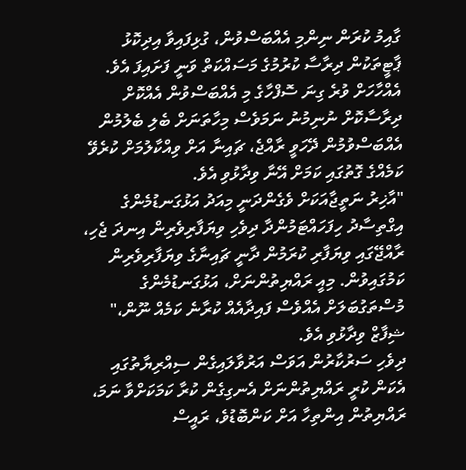ގާއިމު ކުރަން ނިންމި އެއްބަސްވުން، ގުޅިފައިވާ އިދިކޮޅު ޕާޓީތަކުން ދިރާސާ ކުރުމުގެ މަސައްކަތް ވަނީ ފަށައިފަ އެވެ. އެއްހާހަށް ވުރެ ގިނަ ސޮފްހާގެ މި އެއްބަސްވުން އެއްކޮށް ދިރާސާކޮށް ނުނިމުނު ނަމަވެސް މިހާތަނަށް ބެލި ބެލުމުން އެއްބަސްވުމުން ދޭހަވީ ރާއްޖެ، ޗައިނާ އަށް ވިއްކާލުމަށް ކުރެވޭ ކަމެއްގެ ގޮތުގައި ކަމަށް އޭނާ ވިދާޅުވި އެވެ.
"އާޚިރު ނަތީޖާއަކަށް ވެގެންދަނީ މިއަދު އަޅުގަނޑުމެންގެ އިގްތިސާދު ހިފަހައްޓަމުންދާ ދިވެހި ވިޔަފާރިވެރިން އިނދަ ޖެހި، ރާއްޖޭގައި ވިޔަފާރި ކުރަމުން ދާނީ ޗައިނާގެ ވިޔަފާރިވެރިން ކަމުގައިވުން. މިއީ ރައްޔިތުންނަށް، އަޅުގަނޑުމެންގެ މުސްތަގުބަލަށް އެއްވެސް ފައިދާއެއް ކުރާނެ ކަމެއް ނޫން،" ޝިފާޒް ވިދާޅުވި އެވެ.
ދިވެހި ސަރުކާރުން އަވަސް އަރުވާލައިގެން ސިއްރިޔާތުގައި އެކަން ކުރީ ރައްޔިތުންނަށް އެނގިގެން ކުރާ ކަމަކަށްވާ ނަމަ، ރައްޔިތުން އިންތިހާ އަށް ކަންބޮޑުވެ، ރައީސް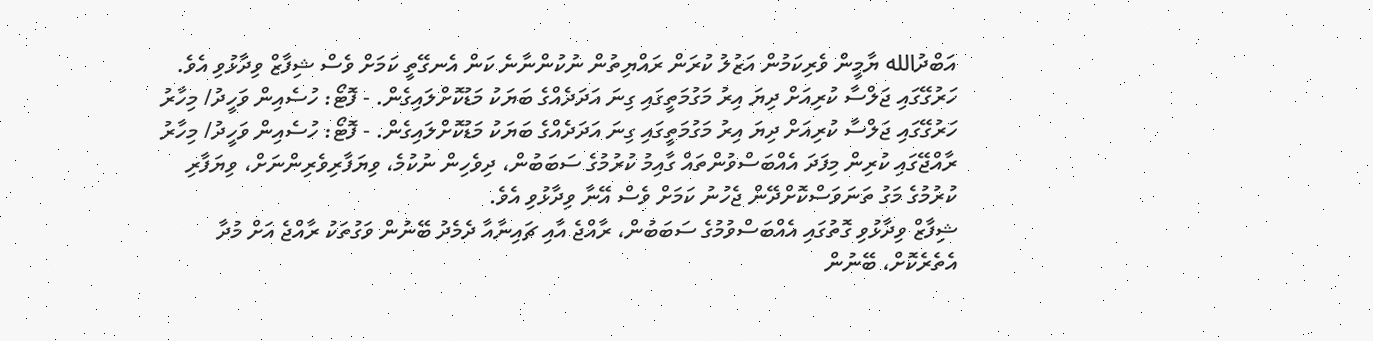އަބްދުالله ޔާމީން ވެރިކަމުން އަޒުލު ކުރަން ރައްޔިތުން ނުކުންނާނެ ކަން އެނގޭތީ ކަމަށް ވެސް ޝިފާޒް ވިދާޅުވި އެވެ.
ހަރުގޭގައި ޖަލްސާ ކުރިއަށް ދިޔަ އިރު މަގުމަތީގައި ގިނަ އަދަދެއްގެ ބަޔަކު މަޑުކޮށްލައިގެން. - ފޮޓޯ: ހުސެއިން ވަހީދު/ މިހާރު
ހަރުގޭގައި ޖަލްސާ ކުރިއަށް ދިޔަ އިރު މަގުމަތީގައި ގިނަ އަދަދެއްގެ ބަޔަކު މަޑުކޮށްލައިގެން. - ފޮޓޯ: ހުސެއިން ވަހީދު/ މިހާރު
ރާއްޖޭގައި ކުރިން މިފަދަ އެއްބަސްވުންތައް ގާއިމު ކުރުމުގެ ސަބަބުން، ދިވެހިން ނުކުމެ، ވިޔަފާރިވެރިންނަށް، ވިޔަފާރި ކުރުމުގެ މަގު ތަނަވަސްކޮށްދޭން ޖެހުނު ކަމަށް ވެސް އޭނާ ވިދާޅުވި އެވެ.
ޝިފާޒް ވިދާޅުވި ގޮތުގައި އެއްބަސްވުމުގެ ސަބަބުން، ރާއްޖެ އާއި ޗައިނާއާ ދެމެދު ބޭނުން ވަގުތަކު ރާއްޖެ އަށް މުދާ އެތެރެކޮށް، ބޭނުން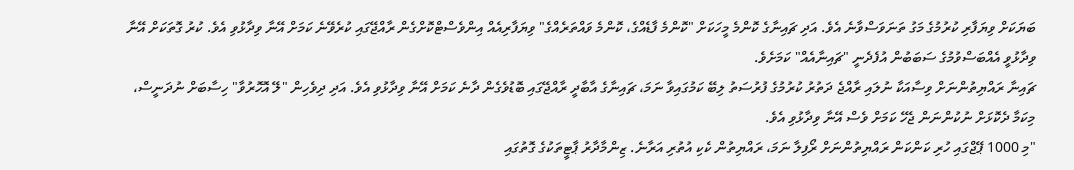ބަޔަކަށް ވިޔަފާރި ކުރުމުގެ މަގު ތަނަވަސްވާނެ އެވެ. އަދި ޗައިނާގެ ކޮންމެ މީހަކަށް "ކޮންމެ ފާޑެއްގެ، ކޮންމެ ވައްތަރެއްގެ" ވިޔަފާރިއެއް އިންވެސްޓްކޮށްގެން ރާއްޖޭގައި ކުރެވޭނެ ކަމަށް އޭނާ ވިދާޅުވި އެވެ. ކުރު ގޮތަކަށް އޭނާ ވިދާޅުވީ އެއްބަސްވުމުގެ ސަބަބުން އުފެދެނީ "ޗައިނާއެއް" ކަމަށެވެ.
ޗައިނާ ރައްޔިތުންނަށް ވިސާއަކާ ނުލައި ރާއްޖެ ދަތުރު ކުރުމުގެ ފުރުސަތު ލިބޭ ކަމުގައިވާ ނަމަ، ޗައިނާގެ އާބާދީ ރާއްޖޭގައި ބޮޑުވެގެން ދާނެ ކަމަށް އޭނާ ވިދާޅުވި އެވެ. އަދި ދިވެހިން "ލޭ އޮހޮރުވާ" ހިސާބަށް ނުދަނީސް، މިކަމާ ދެކޮޅަށް ނުކުންނަން ޖެހޭ ކަމަށް ވެސް އޭނާ ވިދާޅުވި އެވެ.
"މި 1000 ޕޭޖްގައި ހުރި ކަންކަން ރައްޔިތުންނަށް ރޯފިލާ ނަމަ، ރައްޔިތުން ކެކި އުތުރި އަރާނެ. ޒިންމާދާރު ޕާޓީތަކުގެ ގޮތުގައި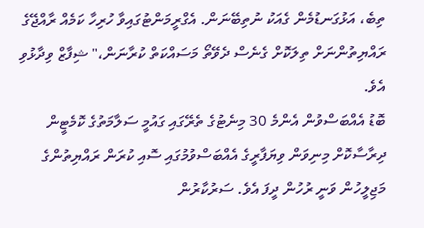ތިބެ، އަޅުގަނޑުމެން ގެއަކު ނުތިބޭނަން. އެގްރީމަންޓުގައިވާ ހުރިހާ ކަމެއް ރާއްޖޭގެ ރައްޔިތުންނަށް ތިލަކޮށް ގެނެސް ދެވޭތޯ މަސައްކަތް ކުރާނަން،" ޝިފާޒް ވިދާޅުވި އެވެ.
ބޮޑު އެއްބަސްވުން އެންމެ 30 މިނެޓުގެ ތެރޭގައި ގައުމީ ސަލާމަތުގެ ކޮމެޓީން ދިރާސާކޮށް މިނިވަން ވިޔަފާރީގެ އެއްބަސްވުމުގައި ސޮއި ކުރަން ރައްޔިތުންގެ މަޖިލީހުން ވަނީ ރުހުން ދީފަ އެވެ. ސަރުކާރުން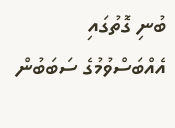ބުނި ގޮތުގައި އެއްބަސްވުމުގެ ސަބަބުން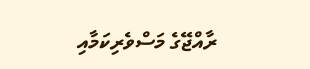ރާއްޖޭގެ މަސްވެރިކަމާއި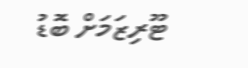ޓޫރިޒަމަށް ބޮޑު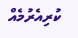ކުރިއެރުމެއް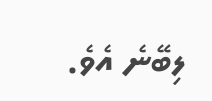ލިބޭނެ އެވެ.